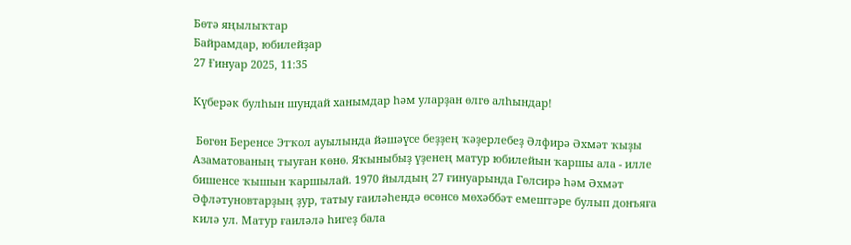Бөтә яңылыҡтар
Байрамдар, юбилейҙар
27 Ғинуар 2025, 11:35

Күберәк булһын шундай ханымдар һәм уларҙан өлгө алһындар!

 Бөгөн Беренсе Этҡол ауылында йәшәүсе беҙҙең ҡәҙерлебеҙ Әлфирә Әхмәт ҡыҙы Азаматованың тыуған көнө. Яҡыныбыҙ үҙенең матур юбилейын ҡаршы ала - илле бишенсе ҡышын ҡаршылай. 1970 йылдың 27 ғинуарында Гөлсирә һәм Әхмәт Әфләтуновтарҙың ҙур, татыу ғаиләһендә өсөнсө мөхәббәт емештәре булып донъяға килә ул. Матур ғаиләлә һигеҙ бала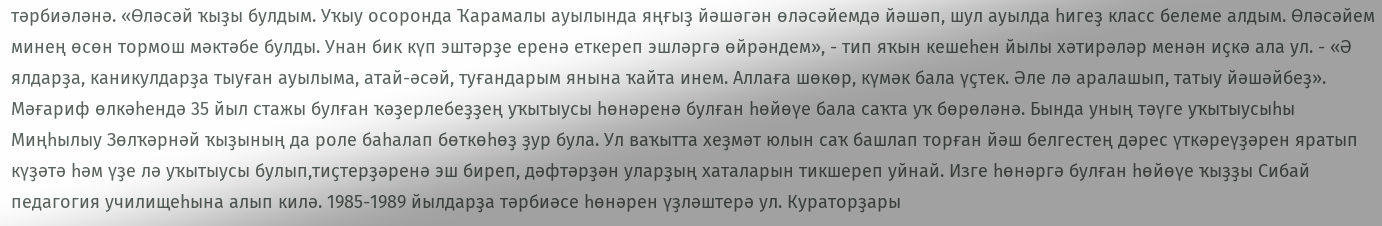тәрбиәләнә. «Өләсәй ҡыҙы булдым. Уҡыу осоронда Ҡарамалы ауылында яңғыҙ йәшәгән өләсәйемдә йәшәп, шул ауылда һигеҙ класс белеме алдым. Өләсәйем минең өсөн тормош мәктәбе булды. Унан бик күп эштәрҙе еренә еткереп эшләргә өйрәндем», - тип яҡын кешеһен йылы хәтирәләр менән иҫкә ала ул. - «Ә ялдарҙа, каникулдарҙа тыуған ауылыма, атай-әсәй, туғандарым янына ҡайта инем. Аллаға шөкөр, күмәк бала үҫтек. Әле лә аралашып, татыу йәшәйбеҙ». Мәғариф өлкәһендә 35 йыл стажы булған ҡәҙерлебеҙҙең уҡытыусы һөнәренә булған һөйөүе бала саҡта уҡ бөрөләнә. Бында уның тәүге уҡытыусыһы Миңһылыу Зөлҡәрнәй ҡыҙының да роле баһалап бөткөһөҙ ҙур була. Ул ваҡытта хеҙмәт юлын саҡ башлап торған йәш белгестең дәрес үткәреүҙәрен яратып күҙәтә һәм үҙе лә уҡытыусы булып,тиҫтерҙәренә эш биреп, дәфтәрҙән уларҙың хаталарын тикшереп уйнай. Изге һөнәргә булған һөйөүе ҡыҙҙы Сибай педагогия училищеһына алып килә. 1985-1989 йылдарҙа тәрбиәсе һөнәрен үҙләштерә ул. Кураторҙары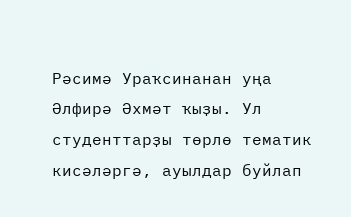Рәсимә Ураҡсинанан уңа  Әлфирә Әхмәт ҡыҙы. Ул студенттарҙы төрлө тематик кисәләргә, ауылдар буйлап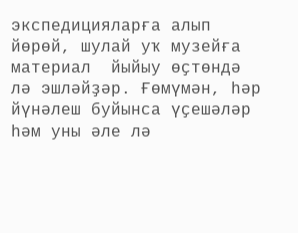экспедицияларға алып йөрөй, шулай уҡ музейға материал  йыйыу өҫтөндә лә эшләйҙәр. Ғөмүмән, һәр йүнәлеш буйынса үҫешәләр һәм уны әле лә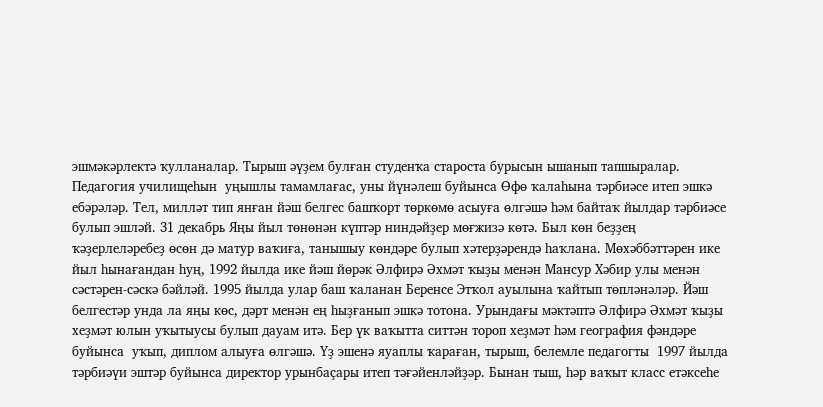эшмәкәрлектә ҡулланалар. Тырыш әүҙем булған студенҡа староста бурысын ышанып тапшыралар. Педагогия училищеһын  уңышлы тамамлағас, уны йүнәлеш буйынса Өфө ҡалаһына тәрбиәсе итеп эшкә ебәрәләр. Тел, милләт тип янған йәш белгес башҡорт төркөмө асыуға өлгәшә һәм байтаҡ йылдар тәрбиәсе булып эшләй. 31 декабрь Яңы йыл төнөнән күптәр ниндәйҙер мөғжизә көтә. Был көн беҙҙең ҡәҙерлеләребеҙ өсөн дә матур ваҡиға, танышыу көндәре булып хәтерҙәрендә һаҡлана. Мөхәббәттәрен ике йыл һынағандан һуң, 1992 йылда ике йәш йөрәк Әлфирә Әхмәт ҡыҙы менән Мансур Хәбир улы менән сәстәрен-сәскә бәйләй. 1995 йылда улар баш ҡаланан Беренсе Этҡол ауылына ҡайтып төпләнәләр. Йәш белгестәр унда ла яңы көс, дәрт менән ең һыҙғанып эшкә тотона. Урындағы мәктәптә Әлфирә Әхмәт ҡыҙы хеҙмәт юлын уҡытыусы булып дауам итә. Бер үк ваҡытта ситтән тороп хеҙмәт һәм география фәндәре буйынса  уҡып, диплом алыуға өлгәшә. Үҙ эшенә яуаплы ҡараған, тырыш, белемле педагогты  1997 йылда тәрбиәүи эштәр буйынса директор урынбаҫары итеп тәғәйенләйҙәр. Бынан тыш, һәр ваҡыт класс етәксеһе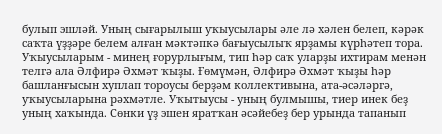булып эшләй. Уның сығарылыш уҡыусылары әле лә хәлен белеп, кәрәк саҡта үҙҙәре белем алған мәктәпкә бағыусылыҡ ярҙамы күрһәтеп тора. Уҡыусыларым - минең ғорурлығым, тип һәр саҡ уларҙы ихтирам менән телгә ала Әлфирә Әхмәт ҡыҙы. Ғөмүмән, Әлфирә Әхмәт ҡыҙы һәр башланғысын хуплап тороусы берҙәм коллективына, ата-әсәләргә, уҡыусыларына рәхмәтле. Уҡытыусы - уның булмышы, тиер инек беҙ уның хаҡында. Сөнки үҙ эшен яратҡан әсәйебеҙ бер урында тапанып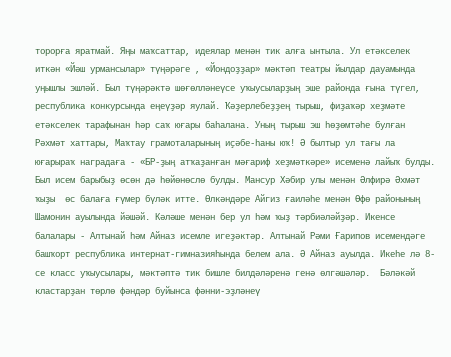торорға яратмай. Яңы маҡсаттар, идеялар менән тик алға ынтыла. Ул етәкселек иткән «Йәш урмансылар» түңәрәге , «Йондоҙҙар» мәктәп театры йылдар дауамында уңышлы эшләй. Был түңәрәктә шөғөлләнеүсе уҡыусыларҙың эше районда ғына түгел, республика конкурсында еңеүҙәр яулай. Ҡәҙерлебеҙҙең тырыш, фиҙаҡәр хеҙмәте етәкселек тарафынан һәр саҡ юғары баһалана. Уның тырыш эш һөҙөмтәһе булған Рәхмәт хаттары, Маҡтау грамоталарының иҫәбе-һаны юҡ! Ә былтыр ул тағы ла юғарыраҡ наградаға - «БР-ҙың атҡаҙанған мәғариф хеҙмәткәре» исеменә лайыҡ булды. Был исем барыбыҙ өсөн дә һөйөнөслө булды. Мансур Хәбир улы менән Әлфирә Әхмәт ҡыҙы  өс балаға ғүмер бүләк итте. Өлкәндәре Айгиз ғаиләһе менән Өфө районының Шамонин ауылында йәшәй. Кәләше менән бер ул һәм ҡыҙ тәрбиәләйҙәр. Икенсе балалары - Алтынай һәм Айназ исемле игеҙәктәр. Алтынай Рәми Ғарипов исемендәге башҡорт республика интернат-гимназияһында белем ала. Ә Айназ ауылда. Икеһе лә 8-се класс уҡыусылары, мәктәптә тик бишле билдәләренә генә өлгәшәләр.  Бәләкәй кластарҙан төрлө фәндәр буйынса фәнни-эҙләнеү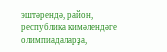эштәрендә, район, республика кимәлендәге олимпиадаларҙа,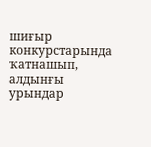шиғыр конкурстарында ҡатнашып, алдынғы урындар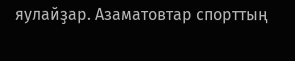яулайҙар. Азаматовтар спорттың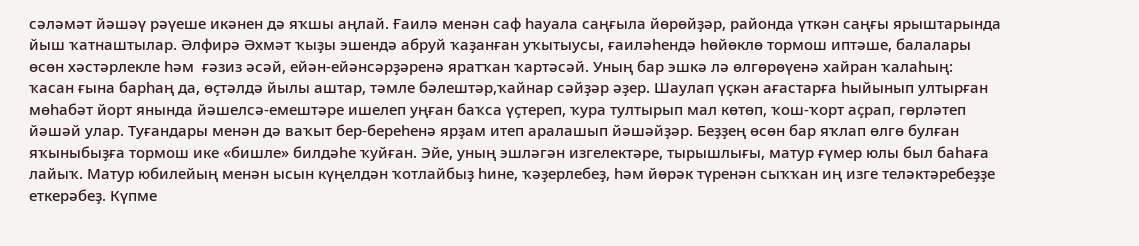сәләмәт йәшәү рәүеше икәнен дә яҡшы аңлай. Ғаилә менән саф һауала саңғыла йөрөйҙәр, районда үткән саңғы ярыштарында йыш ҡатнаштылар. Әлфирә Әхмәт ҡыҙы эшендә абруй ҡаҙанған уҡытыусы, ғаиләһендә һөйөклө тормош иптәше, балалары өсөн хәстәрлекле һәм  ғәзиз әсәй, ейән-ейәнсәрҙәренә яратҡан ҡартәсәй. Уның бар эшкә лә өлгөрөүенә хайран ҡалаһың: ҡасан ғына барһаң да, өҫтәлдә йылы аштар, тәмле бәлештәр,ҡайнар сәйҙәр әҙер. Шаулап үҫкән ағастарға һыйынып ултырған мөһабәт йорт янында йәшелсә-емештәре ишелеп уңған баҡса үҫтереп, ҡура тултырып мал көтөп, ҡош-ҡорт аҫрап, гөрләтеп йәшәй улар. Туғандары менән дә ваҡыт бер-береһенә ярҙам итеп аралашып йәшәйҙәр. Беҙҙең өсөн бар яҡлап өлгө булған яҡыныбыҙға тормош ике «бишле» билдәһе ҡуйған. Эйе, уның эшләгән изгелектәре, тырышлығы, матур ғүмер юлы был баһаға лайыҡ. Матур юбилейың менән ысын күңелдән ҡотлайбыҙ һине, ҡәҙерлебеҙ, һәм йөрәк түренән сыҡҡан иң изге теләктәребеҙҙе еткерәбеҙ. Күпме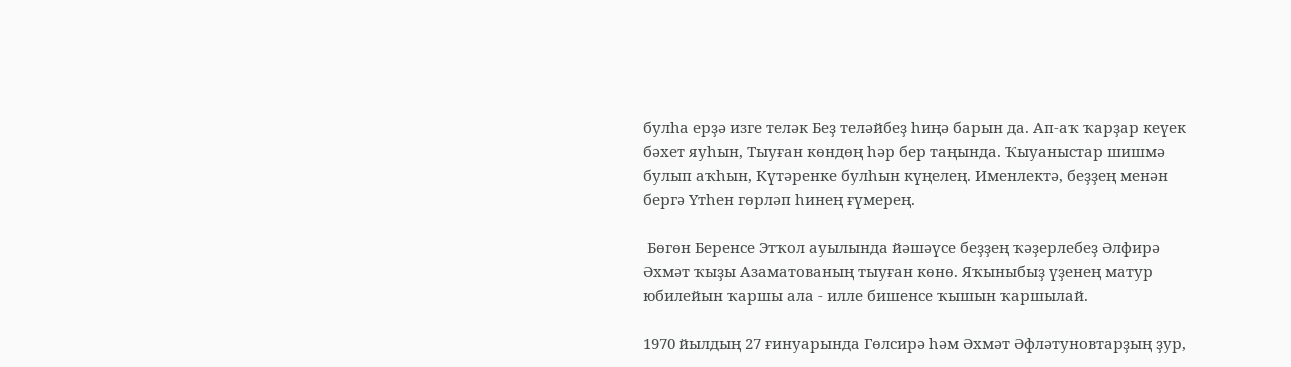булһа ерҙә изге теләк Беҙ теләйбеҙ һиңә барын да. Ап-аҡ ҡарҙар кеүек бәхет яуһын, Тыуған көндөң һәр бер таңында. Ҡыуаныстар шишмә булып аҡһын, Күтәренке булһын күңелең. Именлектә, беҙҙең менән бергә Үтһен гөрләп һинең ғүмерең.

 Бөгөн Беренсе Этҡол ауылында йәшәүсе беҙҙең ҡәҙерлебеҙ Әлфирә Әхмәт ҡыҙы Азаматованың тыуған көнө. Яҡыныбыҙ үҙенең матур юбилейын ҡаршы ала - илле бишенсе ҡышын ҡаршылай.

1970 йылдың 27 ғинуарында Гөлсирә һәм Әхмәт Әфләтуновтарҙың ҙур,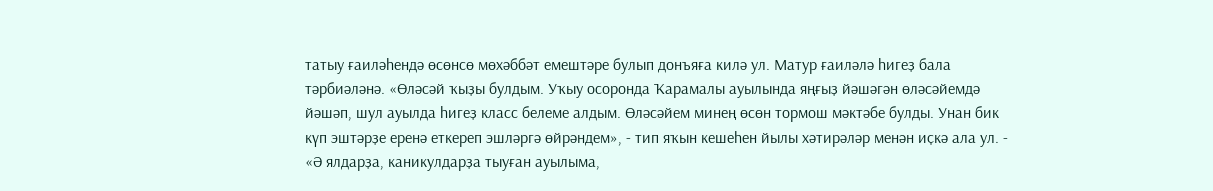татыу ғаиләһендә өсөнсө мөхәббәт емештәре булып донъяға килә ул. Матур ғаиләлә һигеҙ бала тәрбиәләнә. «Өләсәй ҡыҙы булдым. Уҡыу осоронда Ҡарамалы ауылында яңғыҙ йәшәгән өләсәйемдә йәшәп, шул ауылда һигеҙ класс белеме алдым. Өләсәйем минең өсөн тормош мәктәбе булды. Унан бик күп эштәрҙе еренә еткереп эшләргә өйрәндем», - тип яҡын кешеһен йылы хәтирәләр менән иҫкә ала ул. - «Ә ялдарҙа, каникулдарҙа тыуған ауылыма,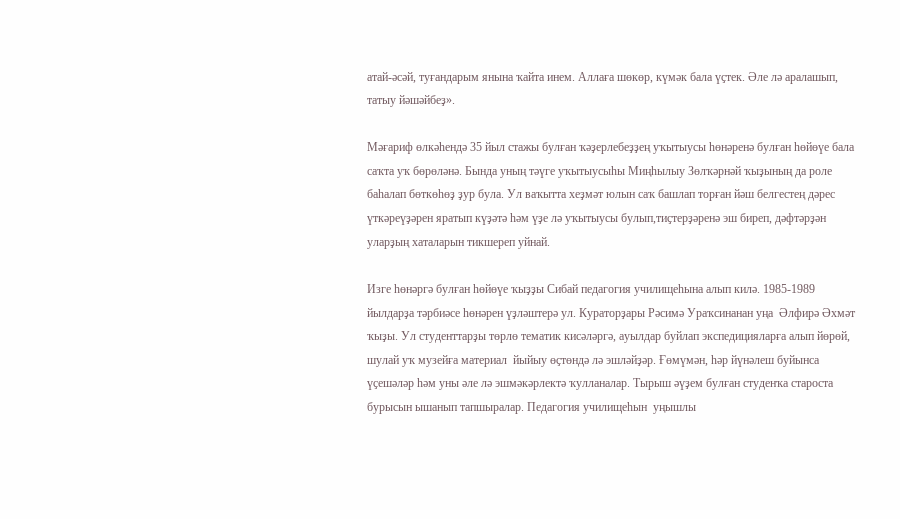атай-әсәй, туғандарым янына ҡайта инем. Аллаға шөкөр, күмәк бала үҫтек. Әле лә аралашып, татыу йәшәйбеҙ».

Мәғариф өлкәһендә 35 йыл стажы булған ҡәҙерлебеҙҙең уҡытыусы һөнәренә булған һөйөүе бала саҡта уҡ бөрөләнә. Бында уның тәүге уҡытыусыһы Миңһылыу Зөлҡәрнәй ҡыҙының да роле баһалап бөткөһөҙ ҙур була. Ул ваҡытта хеҙмәт юлын саҡ башлап торған йәш белгестең дәрес үткәреүҙәрен яратып күҙәтә һәм үҙе лә уҡытыусы булып,тиҫтерҙәренә эш биреп, дәфтәрҙән уларҙың хаталарын тикшереп уйнай.

Изге һөнәргә булған һөйөүе ҡыҙҙы Сибай педагогия училищеһына алып килә. 1985-1989 йылдарҙа тәрбиәсе һөнәрен үҙләштерә ул. Кураторҙары Рәсимә Ураҡсинанан уңа  Әлфирә Әхмәт ҡыҙы. Ул студенттарҙы төрлө тематик кисәләргә, ауылдар буйлап экспедицияларға алып йөрөй, шулай уҡ музейға материал  йыйыу өҫтөндә лә эшләйҙәр. Ғөмүмән, һәр йүнәлеш буйынса үҫешәләр һәм уны әле лә эшмәкәрлектә ҡулланалар. Тырыш әүҙем булған студенҡа староста бурысын ышанып тапшыралар. Педагогия училищеһын  уңышлы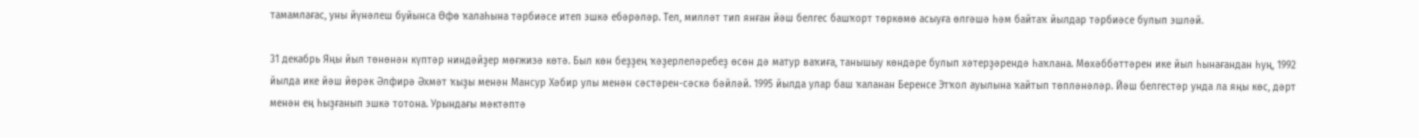тамамлағас, уны йүнәлеш буйынса Өфө ҡалаһына тәрбиәсе итеп эшкә ебәрәләр. Тел, милләт тип янған йәш белгес башҡорт төркөмө асыуға өлгәшә һәм байтаҡ йылдар тәрбиәсе булып эшләй.

31 декабрь Яңы йыл төнөнән күптәр ниндәйҙер мөғжизә көтә. Был көн беҙҙең ҡәҙерлеләребеҙ өсөн дә матур ваҡиға, танышыу көндәре булып хәтерҙәрендә һаҡлана. Мөхәббәттәрен ике йыл һынағандан һуң, 1992 йылда ике йәш йөрәк Әлфирә Әхмәт ҡыҙы менән Мансур Хәбир улы менән сәстәрен-сәскә бәйләй. 1995 йылда улар баш ҡаланан Беренсе Этҡол ауылына ҡайтып төпләнәләр. Йәш белгестәр унда ла яңы көс, дәрт менән ең һыҙғанып эшкә тотона. Урындағы мәктәптә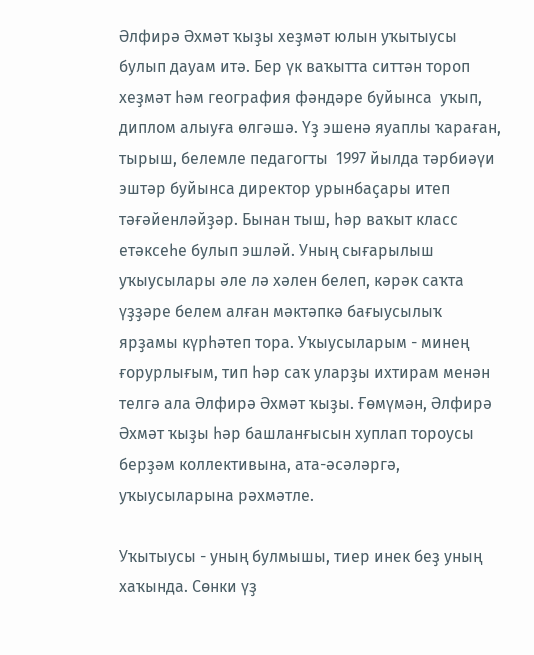Әлфирә Әхмәт ҡыҙы хеҙмәт юлын уҡытыусы булып дауам итә. Бер үк ваҡытта ситтән тороп хеҙмәт һәм география фәндәре буйынса  уҡып, диплом алыуға өлгәшә. Үҙ эшенә яуаплы ҡараған, тырыш, белемле педагогты  1997 йылда тәрбиәүи эштәр буйынса директор урынбаҫары итеп тәғәйенләйҙәр. Бынан тыш, һәр ваҡыт класс етәксеһе булып эшләй. Уның сығарылыш уҡыусылары әле лә хәлен белеп, кәрәк саҡта үҙҙәре белем алған мәктәпкә бағыусылыҡ ярҙамы күрһәтеп тора. Уҡыусыларым - минең ғорурлығым, тип һәр саҡ уларҙы ихтирам менән телгә ала Әлфирә Әхмәт ҡыҙы. Ғөмүмән, Әлфирә Әхмәт ҡыҙы һәр башланғысын хуплап тороусы берҙәм коллективына, ата-әсәләргә, уҡыусыларына рәхмәтле.

Уҡытыусы - уның булмышы, тиер инек беҙ уның хаҡында. Сөнки үҙ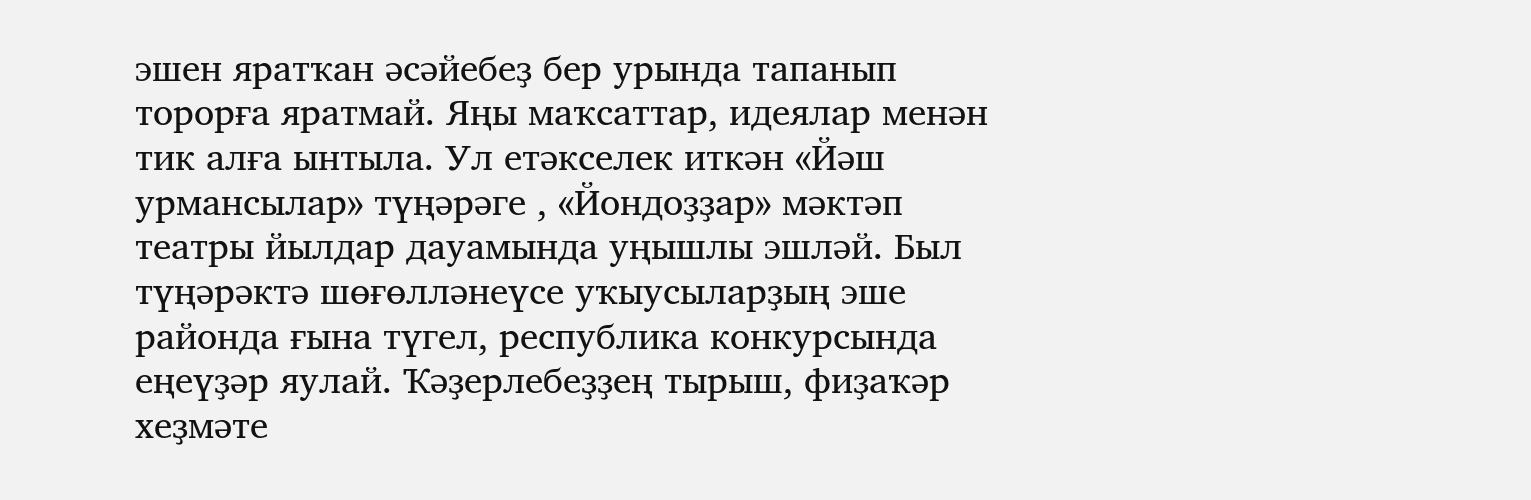эшен яратҡан әсәйебеҙ бер урында тапанып торорға яратмай. Яңы маҡсаттар, идеялар менән тик алға ынтыла. Ул етәкселек иткән «Йәш урмансылар» түңәрәге , «Йондоҙҙар» мәктәп театры йылдар дауамында уңышлы эшләй. Был түңәрәктә шөғөлләнеүсе уҡыусыларҙың эше районда ғына түгел, республика конкурсында еңеүҙәр яулай. Ҡәҙерлебеҙҙең тырыш, фиҙаҡәр хеҙмәте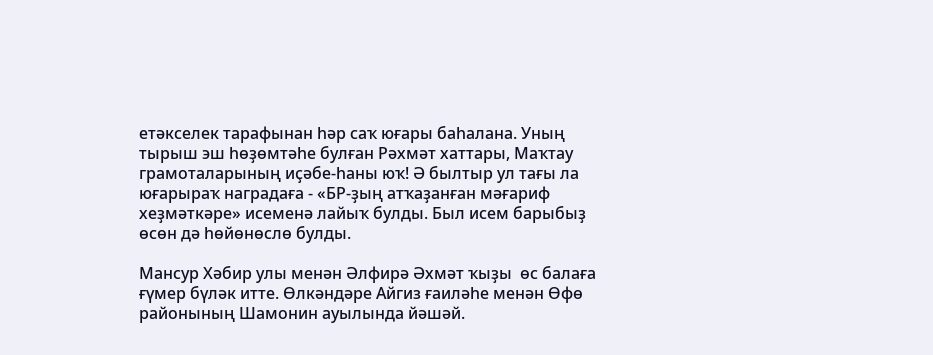етәкселек тарафынан һәр саҡ юғары баһалана. Уның тырыш эш һөҙөмтәһе булған Рәхмәт хаттары, Маҡтау грамоталарының иҫәбе-һаны юҡ! Ә былтыр ул тағы ла юғарыраҡ наградаға - «БР-ҙың атҡаҙанған мәғариф хеҙмәткәре» исеменә лайыҡ булды. Был исем барыбыҙ өсөн дә һөйөнөслө булды.

Мансур Хәбир улы менән Әлфирә Әхмәт ҡыҙы  өс балаға ғүмер бүләк итте. Өлкәндәре Айгиз ғаиләһе менән Өфө районының Шамонин ауылында йәшәй.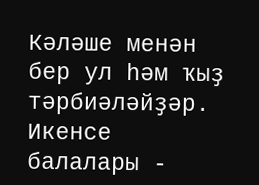Кәләше менән бер ул һәм ҡыҙ тәрбиәләйҙәр. Икенсе балалары -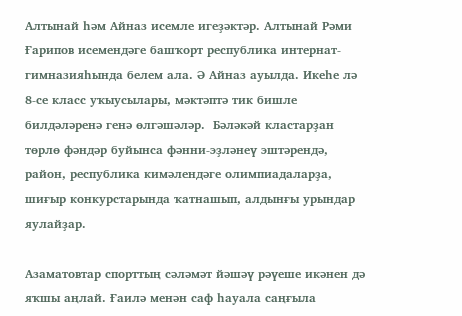Алтынай һәм Айназ исемле игеҙәктәр. Алтынай Рәми Ғарипов исемендәге башҡорт республика интернат-гимназияһында белем ала. Ә Айназ ауылда. Икеһе лә 8-се класс уҡыусылары, мәктәптә тик бишле билдәләренә генә өлгәшәләр.  Бәләкәй кластарҙан төрлө фәндәр буйынса фәнни-эҙләнеү эштәрендә, район, республика кимәлендәге олимпиадаларҙа, шиғыр конкурстарында ҡатнашып, алдынғы урындар яулайҙар.

Азаматовтар спорттың сәләмәт йәшәү рәүеше икәнен дә яҡшы аңлай. Ғаилә менән саф һауала саңғыла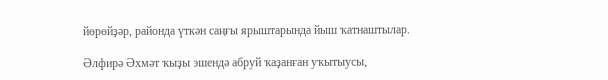йөрөйҙәр, районда үткән саңғы ярыштарында йыш ҡатнаштылар.

Әлфирә Әхмәт ҡыҙы эшендә абруй ҡаҙанған уҡытыусы,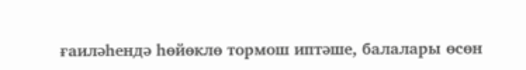ғаиләһендә һөйөклө тормош иптәше, балалары өсөн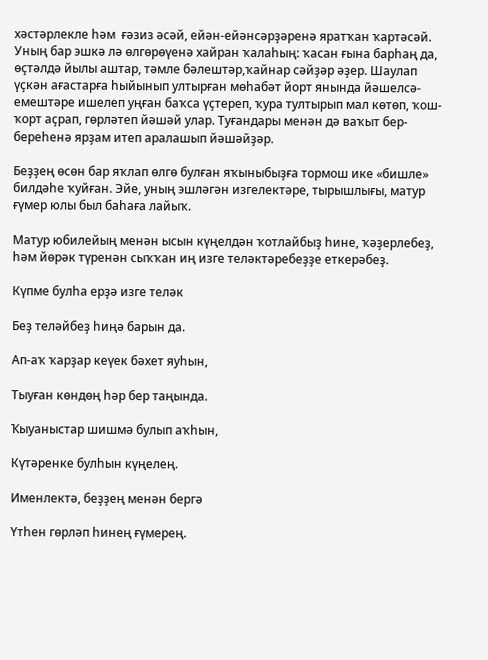хәстәрлекле һәм  ғәзиз әсәй, ейән-ейәнсәрҙәренә яратҡан ҡартәсәй. Уның бар эшкә лә өлгөрөүенә хайран ҡалаһың: ҡасан ғына барһаң да, өҫтәлдә йылы аштар, тәмле бәлештәр,ҡайнар сәйҙәр әҙер. Шаулап үҫкән ағастарға һыйынып ултырған мөһабәт йорт янында йәшелсә-емештәре ишелеп уңған баҡса үҫтереп, ҡура тултырып мал көтөп, ҡош-ҡорт аҫрап, гөрләтеп йәшәй улар. Туғандары менән дә ваҡыт бер-береһенә ярҙам итеп аралашып йәшәйҙәр.

Беҙҙең өсөн бар яҡлап өлгө булған яҡыныбыҙға тормош ике «бишле» билдәһе ҡуйған. Эйе, уның эшләгән изгелектәре, тырышлығы, матур ғүмер юлы был баһаға лайыҡ.

Матур юбилейың менән ысын күңелдән ҡотлайбыҙ һине, ҡәҙерлебеҙ, һәм йөрәк түренән сыҡҡан иң изге теләктәребеҙҙе еткерәбеҙ.

Күпме булһа ерҙә изге теләк

Беҙ теләйбеҙ һиңә барын да.

Ап-аҡ ҡарҙар кеүек бәхет яуһын,

Тыуған көндөң һәр бер таңында.

Ҡыуаныстар шишмә булып аҡһын,

Күтәренке булһын күңелең.

Именлектә, беҙҙең менән бергә

Үтһен гөрләп һинең ғүмерең.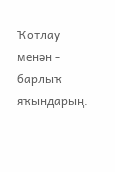Ҡотлау менән - барлыҡ яҡындарың.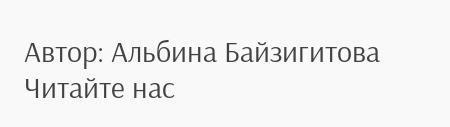Автор: Альбина Байзигитова
Читайте нас